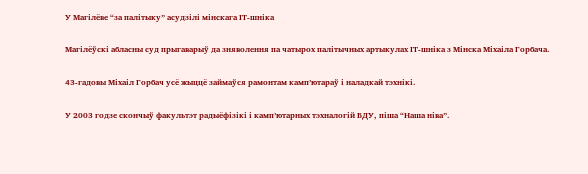У Магілёве “за палітыку” асудзілі мінскага ІТ-шніка

Магілёўскі абласны суд прыгаварыў да зняволення па чатырох палітычных артыкулах ІТ-шніка з Мінска Міхаіла Горбача.

43-гадовы Міхаіл Горбач усё жыццё займаўся рамонтам камп’ютараў і наладкай тэхнікі.

У 2003 годзе скончыў факультэт радыёфізікі і камп’ютарных тэхналогій БДУ, піша “Наша ніва”.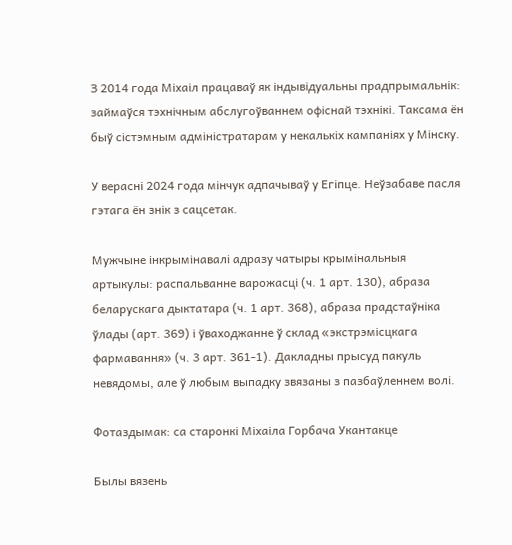З 2014 года Міхаіл працаваў як індывідуальны прадпрымальнік: займаўся тэхнічным абслугоўваннем офіснай тэхнікі. Таксама ён быў сістэмным адміністратарам у некалькіх кампаніях у Мінску.

У верасні 2024 года мінчук адпачываў у Егіпце. Неўзабаве пасля гэтага ён знік з сацсетак.

Мужчыне інкрымінавалі адразу чатыры крымінальныя артыкулы: распальванне варожасці (ч. 1 арт. 130), абраза беларускага дыктатара (ч. 1 арт. 368), абраза прадстаўніка ўлады (арт. 369) і ўваходжанне ў склад «экстрэмісцкага фармавання» (ч. 3 арт. 361-1). Дакладны прысуд пакуль невядомы, але ў любым выпадку звязаны з пазбаўленнем волі.

Фотаздымак: са старонкі Міхаіла Горбача Укантакце

Былы вязень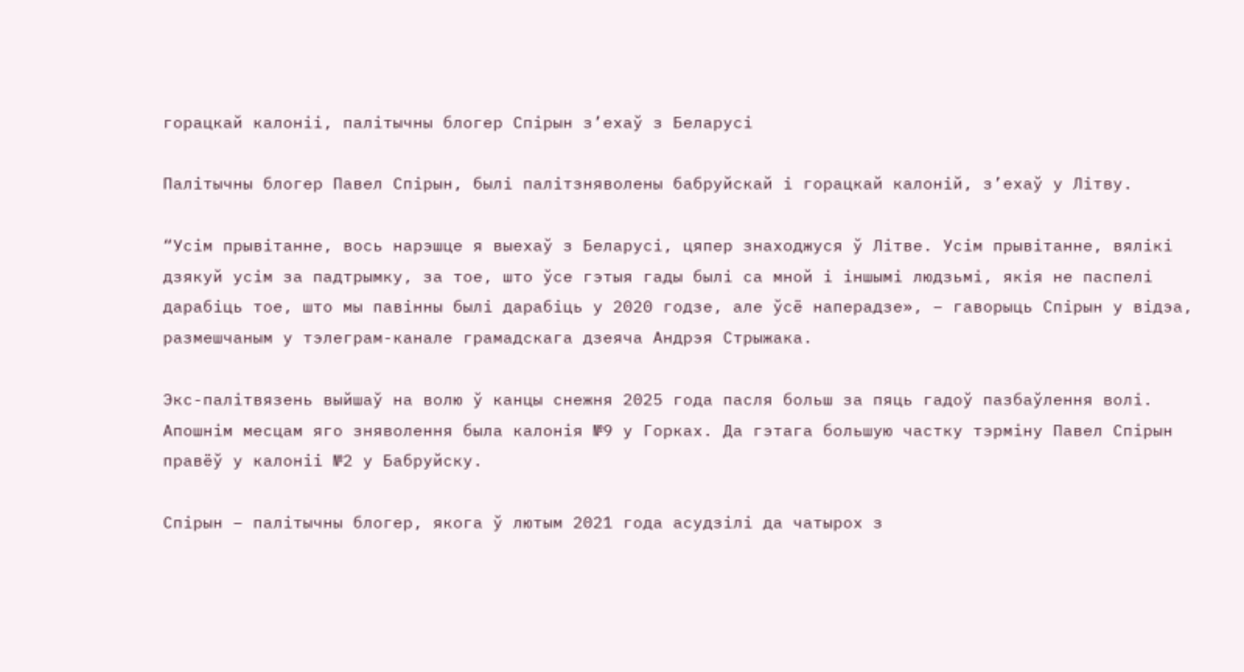горацкай калоніі, палітычны блогер Спірын з’ехаў з Беларусі

Палітычны блогер Павел Спірын, былі палітзняволены бабруйскай і горацкай калоній, з’ехаў у Літву.

“Усім прывітанне, вось нарэшце я выехаў з Беларусі, цяпер знаходжуся ў Літве. Усім прывітанне, вялікі дзякуй усім за падтрымку, за тое, што ўсе гэтыя гады былі са мной і іншымі людзьмі, якія не паспелі дарабіць тое, што мы павінны былі дарабіць у 2020 годзе, але ўсё наперадзе», – гаворыць Спірын у відэа, размешчаным у тэлеграм-канале грамадскага дзеяча Андрэя Стрыжака.

Экс-палітвязень выйшаў на волю ў канцы снежня 2025 года пасля больш за пяць гадоў пазбаўлення волі. Апошнім месцам яго зняволення была калонія №9 у Горках. Да гэтага большую частку тэрміну Павел Спірын правёў у калоніі №2 у Бабруйску.

Спірын – палітычны блогер, якога ў лютым 2021 года асудзілі да чатырох з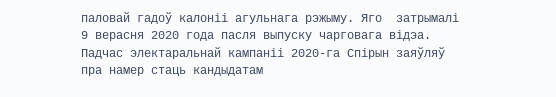паловай гадоў калоніі агульнага рэжыму. Яго  затрымалі 9 верасня 2020 года пасля выпуску чарговага відэа. Падчас электаральнай кампаніі 2020-га Спірын заяўляў пра намер стаць кандыдатам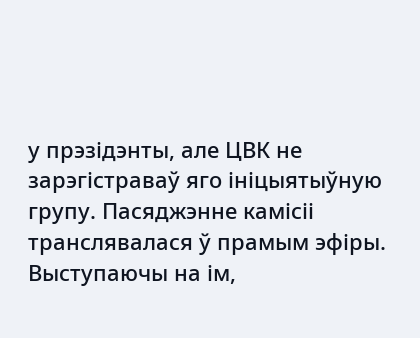у прэзідэнты, але ЦВК не зарэгістраваў яго ініцыятыўную групу. Пасяджэнне камісіі транслявалася ў прамым эфіры. Выступаючы на ім,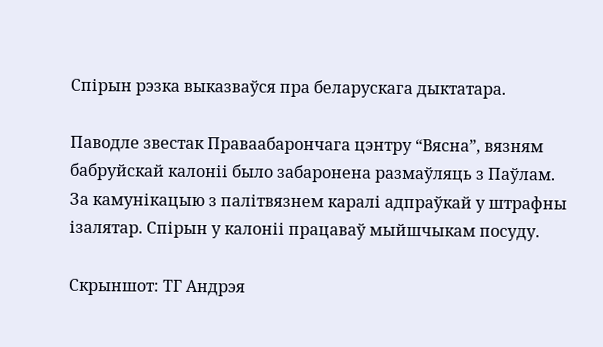Спірын рэзка выказваўся пра беларускага дыктатара.

Паводле звестак Праваабарончага цэнтру “Вясна”, вязням бабруйскай калоніі было забаронена размаўляць з Паўлам. За камунікацыю з палітвязнем каралі адпраўкай у штрафны ізалятар. Спірын у калоніі працаваў мыйшчыкам посуду.

Скрыншот: ТГ Андрэя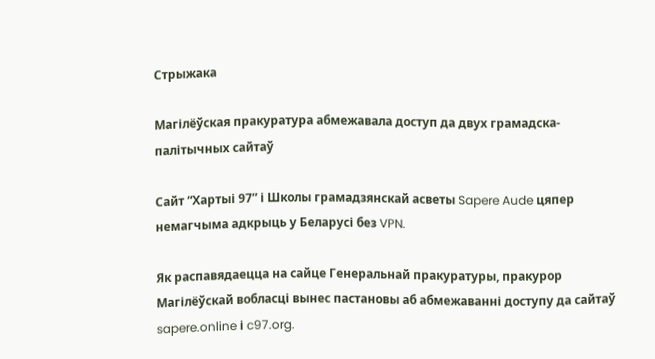Стрыжака

Магілёўская пракуратура абмежавала доступ да двух грамадска-палітычных сайтаў

Сайт “Хартыі 97” і Школы грамадзянскай асветы Sapere Aude цяпер немагчыма адкрыць у Беларусі без VPN.

Як распавядаецца на сайце Генеральнай пракуратуры, пракурор Магілёўскай вобласці вынес пастановы аб абмежаванні доступу да сайтаў sapere.online і c97.org.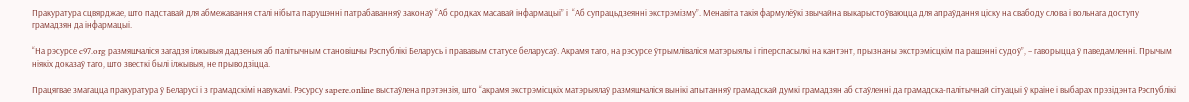Пракуратура сцвярджае, што падставай для абмежавання сталі нібыта парушэнні патрабаванняў законаў “Аб сродках масавай інфармацыі” і  “Аб супрацьдзеянні экстрэмізму”. Менавіта такія фармулёўкі звычайна выкарыстоўваюцца для апраўдання ціску на свабоду слова і вольнага доступу грамадзян да інфармацыі.

“На рэсурсе c97.org размяшчаліся загадзя ілжывыя дадзеныя аб палітычным становішчы Рэспублікі Беларусь і прававым статусе беларусаў. Акрамя таго, на рэсурсе ўтрымліваліся матэрыялы і гіперспасылкі на кантэнт, прызнаны экстрэмісцкім па рашэнні судоў”, – гаворыцца ў паведамленні. Прычым ніякіх доказаў таго, што звесткі былі ілжывыя, не прыводзіцца.

Працягвае змагацца пракуратура ў Беларусі і з грамадскімі навукамі. Рэсурсу sapere.online выстаўлена прэтэнзія, што “акрамя экстрэмісцкіх матэрыялаў размяшчаліся вынікі апытанняў грамадскай думкі грамадзян аб стаўленні да грамадска-палітычнай сітуацыі ў краіне і выбарах прэзідэнта Рэспублікі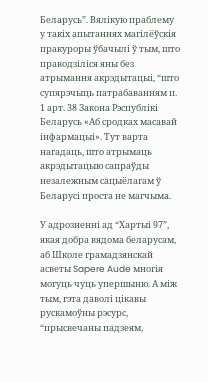Беларусь”. Вялікую праблему у такіх апытаннях магілёўскія пракуроры ўбачылі ў тым, што праводзіліся яны без атрымання акрэдытацыі, “што супярэчыць патрабаванням п. 1 арт. 38 Закона Рэспублікі Беларусь «Аб сродках масавай інфармацыі». Тут варта нагадаць, што атрымаць акрэдытацыю сапраўды незалежным сацыёлагам ў Беларусі проста не магчыма.

У адрозненні ад “Хартыі 97”, якая добра вядома беларусам, аб Школе грамадзянскай асветы Sapere Aude многія могуць чуць упершыню. А між тым, гэта даволі цікавы рускамоўны рэсурс, “прысвечаны падзеям,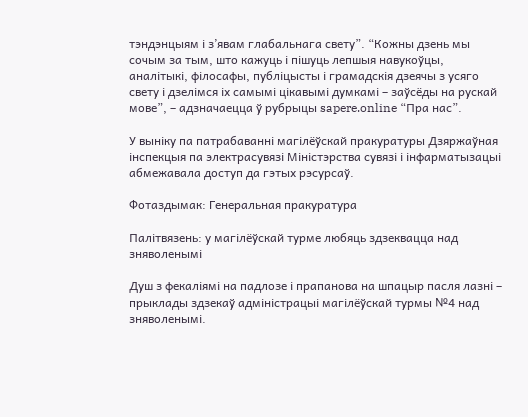тэндэнцыям і з’явам глабальнага свету”. “Кожны дзень мы сочым за тым, што кажуць і пішуць лепшыя навукоўцы, аналітыкі, філосафы, публіцысты і грамадскія дзеячы з усяго свету і дзелімся іх самымі цікавымі думкамі – заўсёды на рускай мове”, – адзначаецца ў рубрыцы sapere.online “Пра нас”.

У выніку па патрабаванні магілёўскай пракуратуры Дзяржаўная інспекцыя па электрасувязі Міністэрства сувязі і інфарматызацыі абмежавала доступ да гэтых рэсурсаў.

Фотаздымак: Генеральная пракуратура

Палітвязень: у магілёўскай турме любяць здзеквацца над зняволенымі

Душ з фекаліямі на падлозе і прапанова на шпацыр пасля лазні – прыклады здзекаў адміністрацыі магілёўскай турмы №4 над зняволенымі.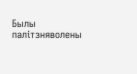Былы палітзняволены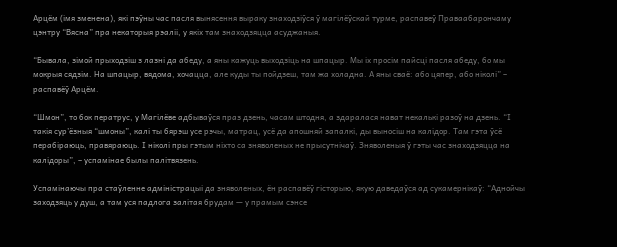Арцём (імя зменена), які пэўны час пасля вынясення выраку знаходзіўся ў магілёўскай турме, распавеў Праваабарончаму цэнтру “Вясна” пра некаторыя рэаліі, у якіх там знаходзяцца асуджаныя.

“Бывала, зімой прыходзіш з лазні да абеду, а яны кажуць выходзіць на шпацыр. Мы іх просім пайсці пасля абеду, бо мы мокрыя сядзім. На шпацыр, вядома, хочацца, але куды ты пойдзеш, там жа холадна. А яны сваё: або цяпер, або ніколі” – распавёў Арцём.

“Шмон”, то бок ператрус, у Магілёве адбываўся праз дзень, часам штодня, а здаралася нават некалькі разоў на дзень. “І такія сур’ёзныя “шмоны”, калі ты бярэш усе рэчы, матрац, усё да апошняй запалкі, ды выносіш на калідор. Там гэта ўсё перабіраюць, правяраюць. І ніколі пры гэтым ніхто са зняволеных не прысутнічаў. Зняволеныя ў гэты час знаходзяцца на калідоры”, – успамінае былы палітвязень.

Успамінаючы пра стаўленне адміністрацыі да зняволеных, ён распавёў гісторыю, якую даведаўся ад сукамернікаў: “Аднойчы заходзяць у душ, а там уся падлога залітая брудам — у прамым сэнсе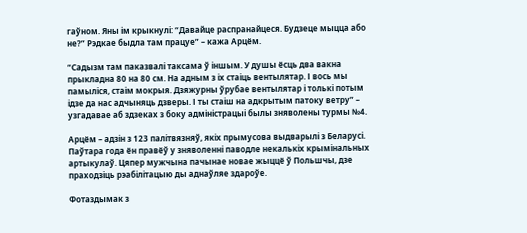гаўном. Яны ім крыкнулі: “Давайце распранайцеся. Будзеце мыцца або не?” Рэдкае быдла там працуе” – кажа Арцём.

“Садызм там паказвалі таксама ў іншым. У душы ёсць два вакна прыкладна 80 на 80 см. На адным з іх стаіць вентылятар. І вось мы памыліся, стаім мокрыя. Дзяжурны ўрубае вентылятар і толькі потым ідзе да нас адчыняць дзверы. І ты стаіш на адкрытым патоку ветру” – узгадавае аб здзеках з боку адміністрацыі былы зняволены турмы №4.

Арцём – адзін з 123 палітвязняў, якіх прымусова выдварылі з Беларусі. Паўтара года ён правёў у зняволенні паводле некалькіх крымінальных артыкулаў. Цяпер мужчына пачынае новае жыццё ў Польшчы, дзе праходзіць рэабілітацыю ды аднаўляе здароўе.

Фотаздымак з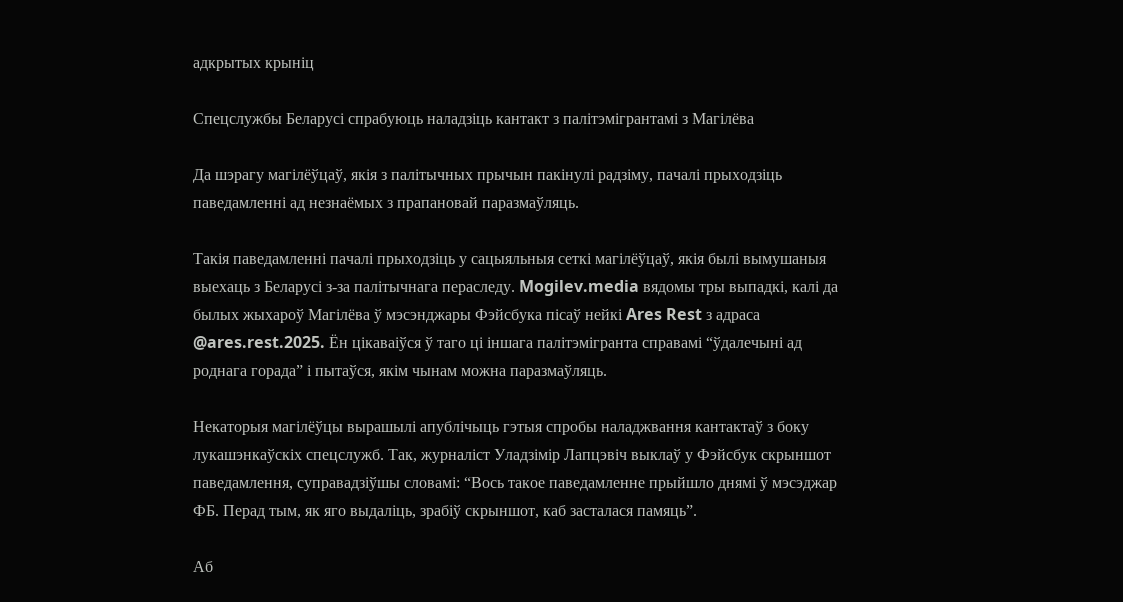адкрытых крыніц

Спецслужбы Беларусі спрабуюць наладзіць кантакт з палітэмігрантамі з Магілёва

Да шэрагу магілёўцаў, якія з палітычных прычын пакінулі радзіму, пачалі прыходзіць паведамленні ад незнаёмых з прапановай паразмаўляць.

Такія паведамленні пачалі прыходзіць у сацыяльныя сеткі магілёўцаў, якія былі вымушаныя выехаць з Беларусі з-за палітычнага пераследу. Mogilev.media вядомы тры выпадкі, калі да былых жыхароў Магілёва ў мэсэнджары Фэйсбука пісаў нейкі Ares Rest з адраса @ares.rest.2025. Ён цікаваіўся ў таго ці іншага палітэмігранта справамі “ўдалечыні ад роднага горада” і пытаўся, якім чынам можна паразмаўляць.

Некаторыя магілёўцы вырашылі апублічыць гэтыя спробы наладжвання кантактаў з боку лукашэнкаўскіх спецслужб. Так, журналіст Уладзімір Лапцэвіч выклаў у Фэйсбук скрыншот паведамлення, суправадзіўшы словамі: “Вось такое паведамленне прыйшло днямі ў мэсэджар ФБ. Перад тым, як яго выдаліць, зрабіў скрыншот, каб засталася памяць”.

Аб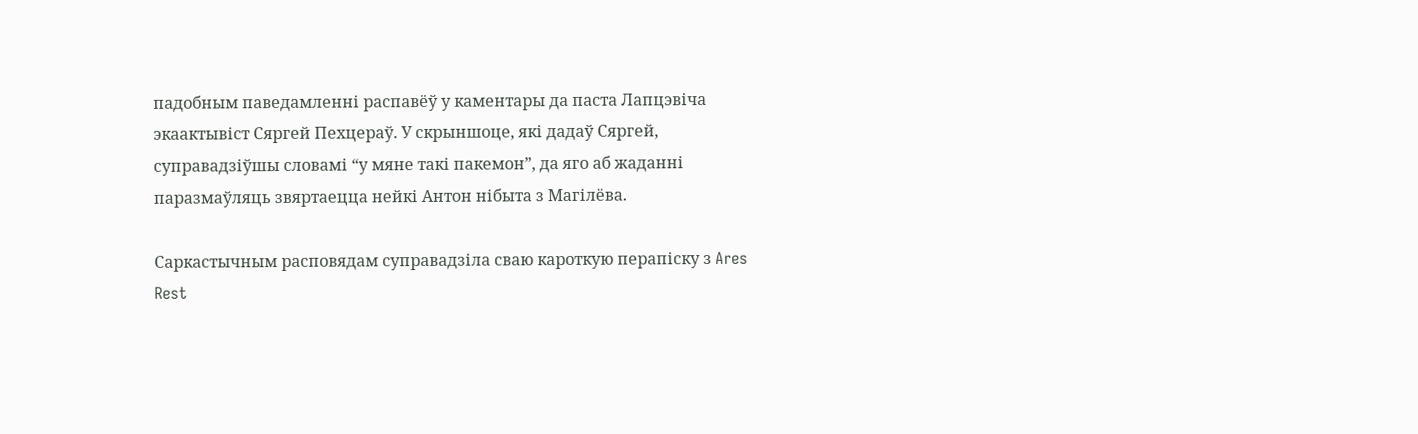падобным паведамленні распавёў у каментары да паста Лапцэвіча экаактывіст Сяргей Пехцераў. У скрыншоце, які дадаў Сяргей, суправадзіўшы словамі “у мяне такі пакемон”, да яго аб жаданні паразмаўляць звяртаецца нейкі Антон нібыта з Магілёва.

Саркастычным расповядам суправадзіла сваю кароткую перапіску з Ares Rest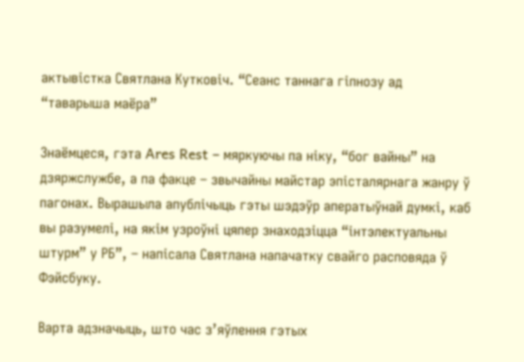актывістка Святлана Кутковіч. “Сеанс таннага гіпнозу ад “таварыша маёра”

Знаёмцеся, гэта Ares Rest – мяркуючы па ніку, “бог вайны” на дзяржслужбе, а па факце – звычайны майстар эпісталярнага жанру ў пагонах. Вырашыла апублічыць гэты шэдэўр аператыўнай думкі, каб вы разумелі, на якім узроўні цяпер знаходзіцца “інтэлектуальны штурм” у РБ”, – напісала Святлана напачатку свайго расповяда ў Фэйсбуку.

Варта адзначыць, што час з’яўлення гэтых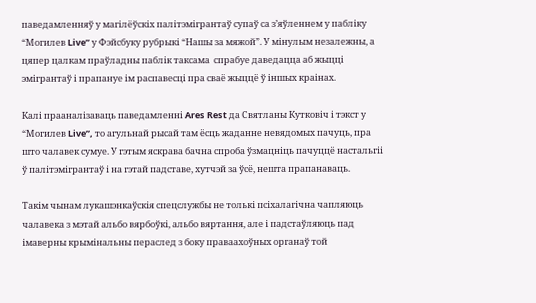паведамленняў у магілёўскіх палітэмігрантаў супаў са з’яўленнем у пабліку “Могилев Live” у Фэйсбуку рубрыкі “Нашы за мяжой”. У мінулым незалежны, а цяпер цалкам праўладны паблік таксама  спрабуе даведацца аб жыцці эмігрантаў і прапануе ім распавесці пра сваё жыццё ў іншых краінах.

Калі прааналізаваць паведамленні Ares Rest да Святланы Кутковіч і тэкст у “Могилев Live”, то агульнай рысай там ёсць жаданне невядомых пачуць, пра што чалавек сумуе. У гэтым яскрава бачна спроба ўзмацніць пачуццё настальгіі ў палітэмігрантаў і на гэтай падставе, хутчэй за ўсё, нешта прапанаваць.

Такім чынам лукашэнкаўскія спецслужбы не толькі псіхалагічна чапляюць чалавека з мэтай альбо вярбоўкі, альбо вяртання, але і падстаўляюць пад імаверны крымінальны пераслед з боку праваахоўных органаў той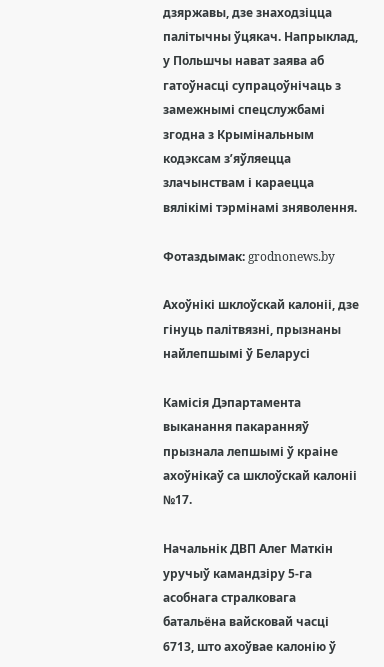дзяржавы, дзе знаходзіцца палітычны ўцякач. Напрыклад, у Польшчы нават заява аб гатоўнасці супрацоўнічаць з замежнымі спецслужбамі згодна з Крымінальным кодэксам з’яўляецца злачынствам і караецца вялікімі тэрмінамі зняволення.

Фотаздымак: grodnonews.by

Ахоўнікі шклоўскай калоніі, дзе гінуць палітвязні, прызнаны найлепшымі ў Беларусі

Камісія Дэпартамента выканання пакаранняў прызнала лепшымі ў краіне ахоўнікаў са шклоўскай калоніі №17.

Начальнік ДВП Алег Маткін уручыў камандзіру 5-га асобнага стралковага батальёна вайсковай часці 6713, што ахоўвае калонію ў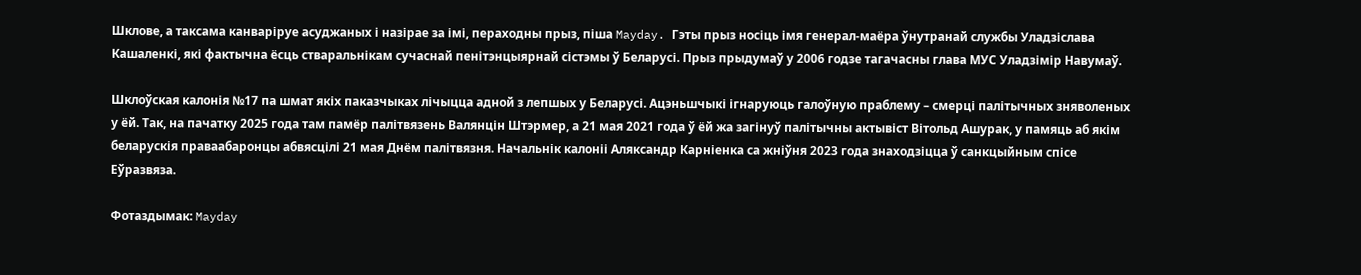Шклове, а таксама канваріруе асуджаных і назірае за імі, пераходны прыз, піша Mayday. Гэты прыз носіць імя генерал-маёра ўнутранай службы Уладзіслава Кашаленкі, які фактычна ёсць стваральнікам сучаснай пенітэнцыярнай сістэмы ў Беларусі. Прыз прыдумаў у 2006 годзе тагачасны глава МУС Уладзімір Навумаў.

Шклоўская калонія №17 па шмат якіх паказчыках лічыцца адной з лепшых у Беларусі. Ацэньшчыкі ігнаруюць галоўную праблему – смерці палітычных зняволеных у ёй. Так, на пачатку 2025 года там памёр палітвязень Валянцін Штэрмер, а 21 мая 2021 года ў ёй жа загінуў палітычны актывіст Вітольд Ашурак, у памяць аб якім беларускія праваабаронцы абвясцілі 21 мая Днём палітвязня. Начальнік калоніі Аляксандр Карніенка са жніўня 2023 года знаходзіцца ў санкцыйным спісе Еўразвяза.

Фотаздымак: Mayday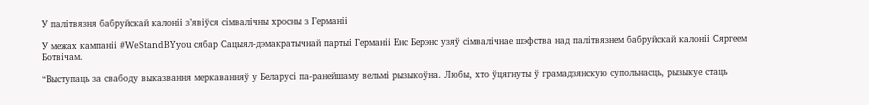У палітвязня бабруйскай калоніі з’явіўся сімвалічны хросны з Германіі

У межах кампаніі #WeStandBYyou сябар Сацыял-дэмакратычнай партыі Германіі Енс Берэнс узяў сімвалічнае шэфства над палітвязнем бабруйскай калоніі Сяргеем Ботвічам.

“Выступаць за свабоду выказвання меркаванняў у Беларусі па-ранейшаму вельмі рызыкоўна. Любы, хто ўцягнуты ў грамадзянскую супольнасць, рызыкуе стаць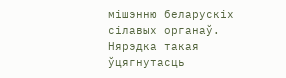мішэнню беларускіх сілавых органаў. Нярэдка такая ўцягнутасць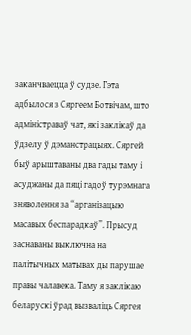заканчваецца ў судзе. Гэта адбылося з Сяргеем Ботвічам, што адміністраваў чат, які заклікаў да ўдзелу ў дэманстрацыях. Сяргей быў арыштаваны два гады таму і асуджаны да пяці гадоў турэмнага зняволення за “арганізацыю масавых беспарадкаў”. Прысуд заснаваны выключна на палітычных матывах ды парушае правы чалавека. Таму я заклікаю беларускі ўрад вызваліць Сяргея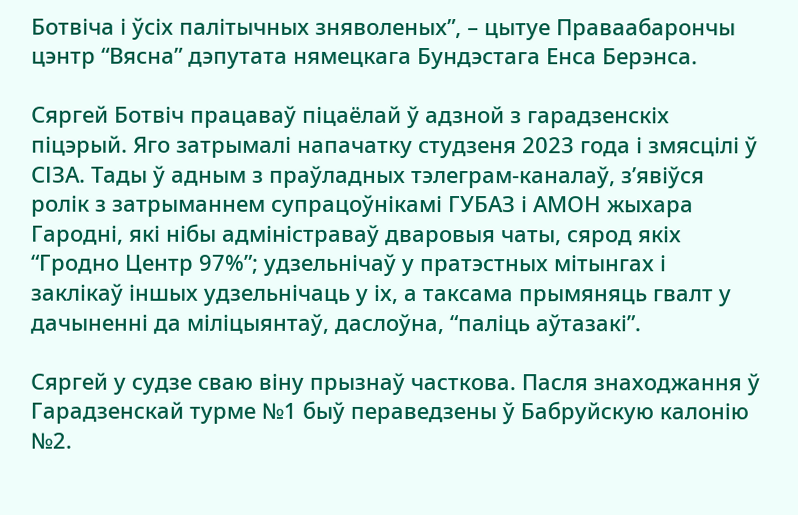Ботвіча і ўсіх палітычных зняволеных”, – цытуе Праваабарончы цэнтр “Вясна” дэпутата нямецкага Бундэстага Енса Берэнса.

Сяргей Ботвіч працаваў піцаёлай ў адзной з гарадзенскіх піцэрый. Яго затрымалі напачатку студзеня 2023 года і змясцілі ў СІЗА. Тады ў адным з праўладных тэлеграм-каналаў, з’явіўся ролік з затрыманнем супрацоўнікамі ГУБАЗ і АМОН жыхара Гародні, які нібы адміністраваў дваровыя чаты, сярод якіх “Гродно Центр 97%”; удзельнічаў у пратэстных мітынгах і заклікаў іншых удзельнічаць у іх, а таксама прымяняць гвалт у дачыненні да міліцыянтаў, даслоўна, “паліць аўтазакі”.

Сяргей у судзе сваю віну прызнаў часткова. Пасля знаходжання ў Гарадзенскай турме №1 быў пераведзены ў Бабруйскую калонію №2.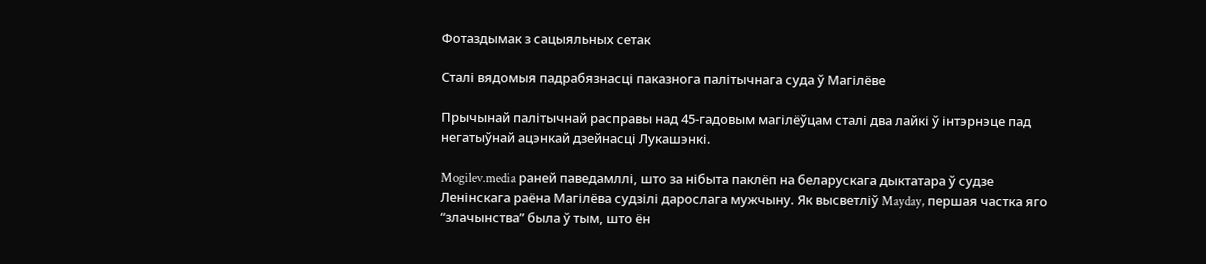Фотаздымак з сацыяльных сетак

Сталі вядомыя падрабязнасці паказнога палітычнага суда ў Магілёве

Прычынай палітычнай расправы над 45-гадовым магілёўцам сталі два лайкі ў інтэрнэце пад негатыўнай ацэнкай дзейнасці Лукашэнкі.

Mogilev.media раней паведамллі, што за нібыта паклёп на беларускага дыктатара ў судзе Ленінскага раёна Магілёва судзілі дарослага мужчыну. Як высветліў Mayday, першая частка яго “злачынства” была ў тым, што ён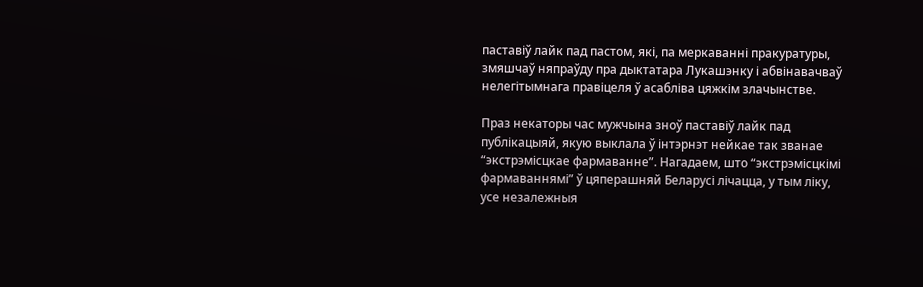паставіў лайк пад пастом, які, па меркаванні пракуратуры, змяшчаў няпраўду пра дыктатара Лукашэнку і абвінавачваў нелегітымнага правіцеля ў асабліва цяжкім злачынстве.

Праз некаторы час мужчына зноў паставіў лайк пад публікацыяй, якую выклала ў інтэрнэт нейкае так званае “экстрэмісцкае фармаванне”. Нагадаем, што “экстрэмісцкімі фармаваннямі” ў цяперашняй Беларусі лічацца, у тым ліку, усе незалежныя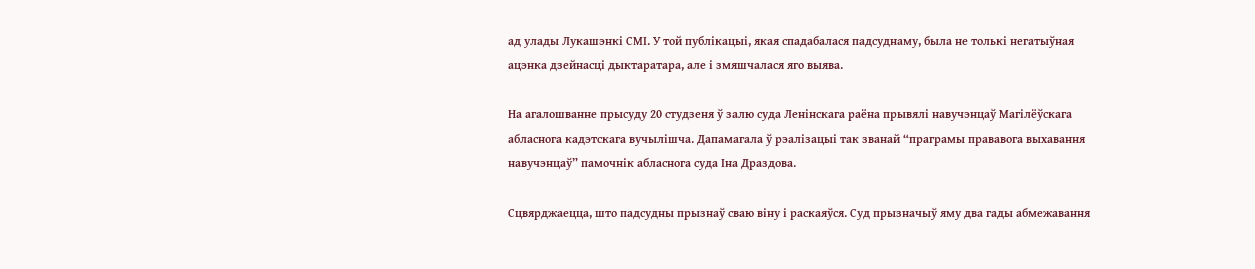ад улады Лукашэнкі СМІ. У той публікацыі, якая спадабалася падсуднаму, была не толькі негатыўная ацэнка дзейнасці дыктаратара, але і змяшчалася яго выява.

На агалошванне прысуду 20 студзеня ў залю суда Ленінскага раёна прывялі навучэнцаў Магілёўскага абласнога кадэтскага вучылішча. Дапамагала ў рэалізацыі так званай “праграмы прававога выхавання навучэнцаў” памочнік абласнога суда Іна Драздова.

Сцвярджаецца, што падсудны прызнаў сваю віну і раскаяўся. Суд прызначыў яму два гады абмежавання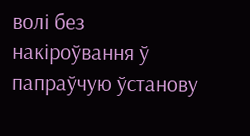волі без накіроўвання ў папраўчую ўстанову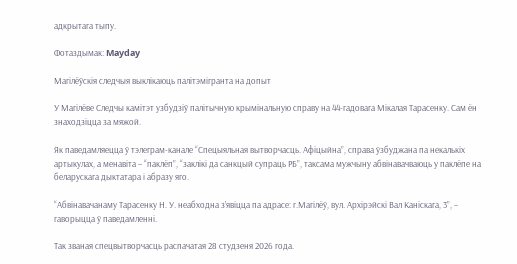адкрытага тыпу.

Фотаздымак: Mayday

Магілёўскія следчыя выклікаюць палітэмігранта на допыт

У Магілёве Следчы камітэт узбудзіў палітычную крымінальную справу на 44-гадовага Мікалая Тарасенку. Сам ён знаходзіцца за мяжой.

Як паведамляецца ў тэлеграм-канале “Спецыяльная вытворчасць. Афіцыйна”, справа ўзбуджана па некалькіх артыкулах, а менавіта – “паклёп”, “заклікі да санкцый супраць РБ”, таксама мужчыну абвінавачваюць у паклёпе на беларускага дыктатара і абразу яго.

“Абвінавачанаму Тарасенку Н. У. неабходна з’явіцца па адрасе: г.Магілёў, вул. Архірэйскі Вал Каніскага, 3”, – гаворыцца ў паведамленні.

Так званая спецвытворчасць распачатая 28 студзеня 2026 года.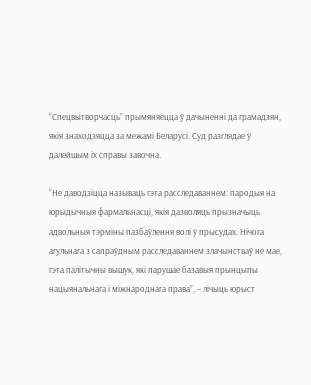“Спецвытворчасць” прымяняецца ў дачыненні да грамадзян, якія знаходзяцца за межамі Беларусі. Суд разглядае ў далейшым іх справы завочна.

“Не даводзіцца называць гэта расследаваннем: пародыя на юрыдычныя фармальнасці, якія дазволяць прызначыць адвольныя тэрміны пазбаўлення волі ў прысудах. Нічога агульнага з сапраўдным расследаваннем злачынстваў не мае, гэта палітычны вышук, які парушае базавыя прынцыпы нацыянальнага і міжнароднага права”, – лічыць юрыст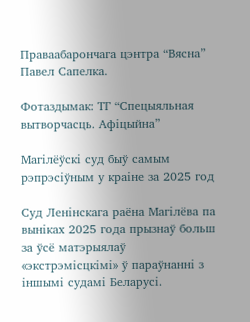Праваабарончага цэнтра “Вясна” Павел Сапелка.

Фотаздымак: ТГ “Спецыяльная вытворчасць. Афіцыйна”

Магілёўскі суд быў самым рэпрэсіўным у краіне за 2025 год

Суд Ленінскага раёна Магілёва па выніках 2025 года прызнаў больш за ўсё матэрыялаў «экстрэмісцкімі» ў параўнанні з іншымі судамі Беларусі.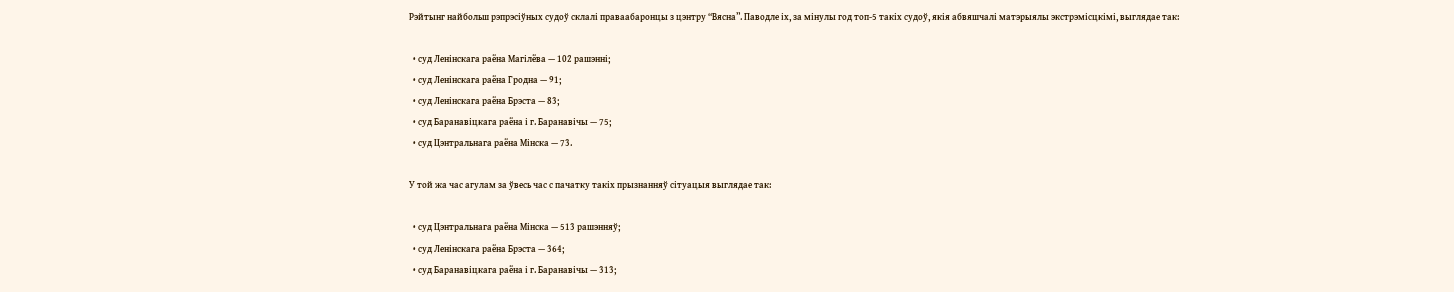Рэйтынг найбольш рэпрэсіўных судоў склалі праваабаронцы з цэнтру “Вясна”. Паводле іх, за мінулы год топ-5 такіх судоў, якія абвяшчалі матэрыялы экстрэмісцкімі, выглядае так:

  • суд Ленінскага раёна Магілёва — 102 рашэнні;
  • суд Ленінскага раёна Гродна — 91;
  • суд Ленінскага раёна Брэста — 83;
  • суд Баранавіцкага раёна і г. Баранавічы — 75;
  • суд Цэнтральнага раёна Мінска — 73.

У той жа час агулам за ўвесь час с пачатку такіх прызнанняў сітуацыя выглядае так:

  • суд Цэнтральнага раёна Мінска — 513 рашэнняў;
  • суд Ленінскага раёна Брэста — 364;
  • суд Баранавіцкага раёна і г. Баранавічы — 313;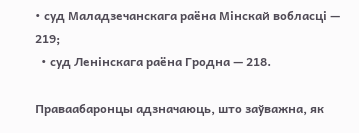• суд Маладзечанскага раёна Мінскай вобласці — 219;
  • суд Ленінскага раёна Гродна — 218.

Праваабаронцы адзначаюць, што заўважна, як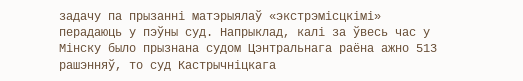задачу па прызанні матэрыялаў «экстрэмісцкімі» перадаюць у пэўны суд. Напрыклад, калі за ўвесь час у Мінску было прызнана судом Цэнтральнага раёна ажно 513 рашэнняў, то суд Кастрычніцкага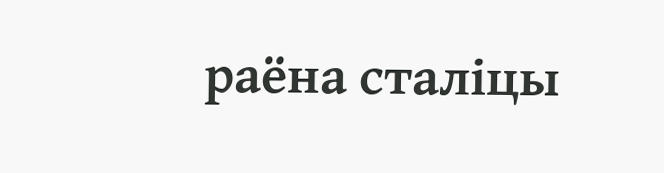раёна сталіцы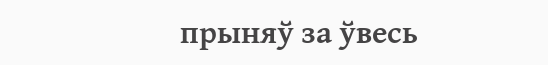прыняў за ўвесь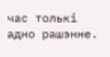час толькі адно рашэнне.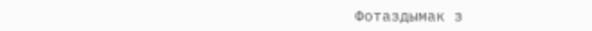Фотаздымак з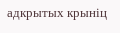адкрытых крыніц